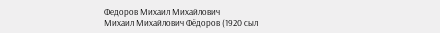Федоров Михаил Михайлович
Михаил Михайлович Фёдоров (1920 сыл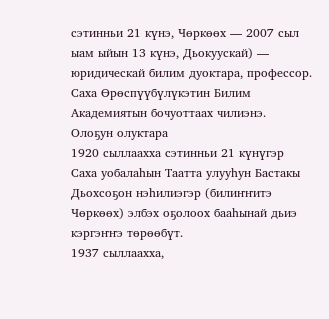сэтинньи 21 күнэ, Чөркөөх — 2007 сыл ыам ыйын 13 күнэ, Дьокуускай) — юридическай билим дуоктара, профессор. Саха Өрөспүүбүлүкэтин Билим Академиятын бочуоттаах чилиэнэ.
Олоҕун олуктара
1920 сыллаахха сэтинньи 21 күнүгэр Саха уобалаһын Таатта улууһун Бастакы Дьохсоҕон нэһилиэгэр (билиҥҥитэ Чөркөөх) элбэх оҕолоох бааһынай дьиэ кэргэҥҥэ төрөөбүт.
1937 сыллаахха,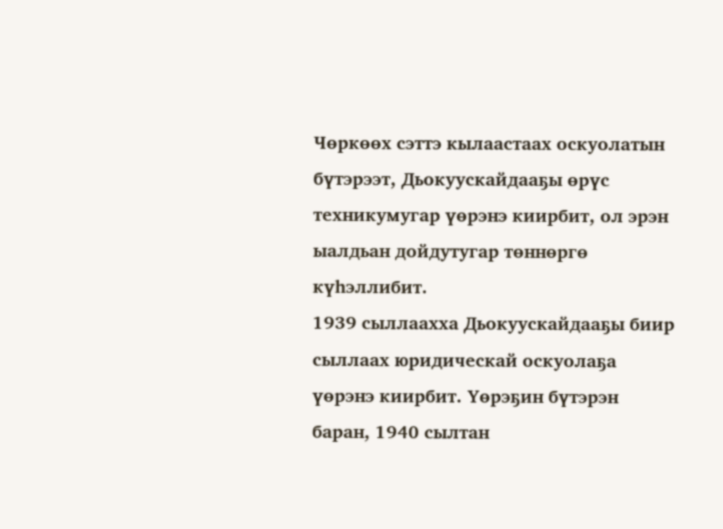Чөркөөх сэттэ кылаастаах оскуолатын бүтэрээт, Дьокуускайдааҕы өрүс техникумугар үөрэнэ киирбит, ол эрэн ыалдьан дойдутугар төннөргө күһэллибит.
1939 сыллаахха Дьокуускайдааҕы биир сыллаах юридическай оскуолаҕа үөрэнэ киирбит. Үөрэҕин бүтэрэн баран, 1940 сылтан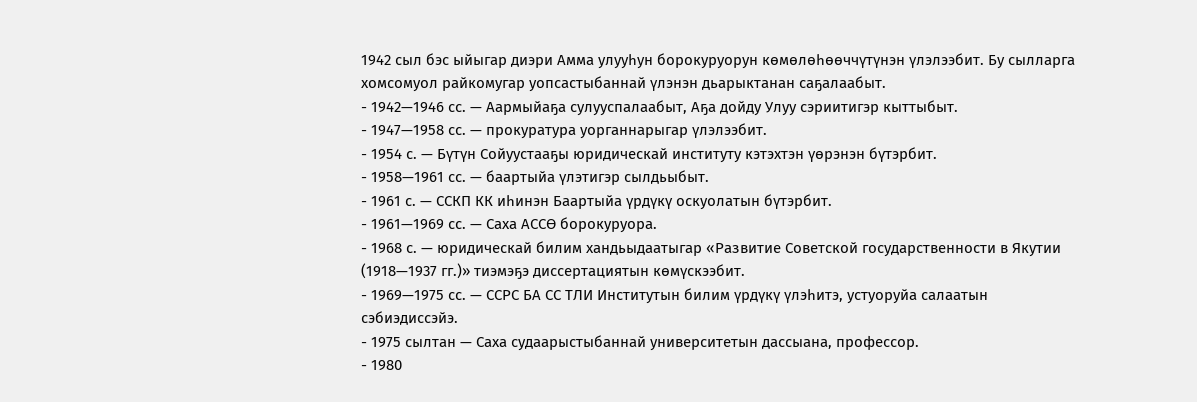1942 сыл бэс ыйыгар диэри Амма улууһун борокуруорун көмөлөһөөччүтүнэн үлэлээбит. Бу сылларга хомсомуол райкомугар уопсастыбаннай үлэнэн дьарыктанан саҕалаабыт.
- 1942—1946 сс. — Аармыйаҕа сулууспалаабыт, Аҕа дойду Улуу сэриитигэр кыттыбыт.
- 1947—1958 сс. — прокуратура уорганнарыгар үлэлээбит.
- 1954 с. — Бүтүн Сойуустааҕы юридическай институту кэтэхтэн үөрэнэн бүтэрбит.
- 1958—1961 сс. — баартыйа үлэтигэр сылдьыбыт.
- 1961 с. — ССКП КК иһинэн Баартыйа үрдүкү оскуолатын бүтэрбит.
- 1961—1969 сс. — Саха АССӨ борокуруора.
- 1968 с. — юридическай билим хандьыдаатыгар «Развитие Советской государственности в Якутии (1918—1937 гг.)» тиэмэҕэ диссертациятын көмүскээбит.
- 1969—1975 сс. — ССРС БА СС ТЛИ Институтын билим үрдүкү үлэһитэ, устуоруйа салаатын сэбиэдиссэйэ.
- 1975 сылтан — Саха судаарыстыбаннай университетын дассыана, профессор.
- 1980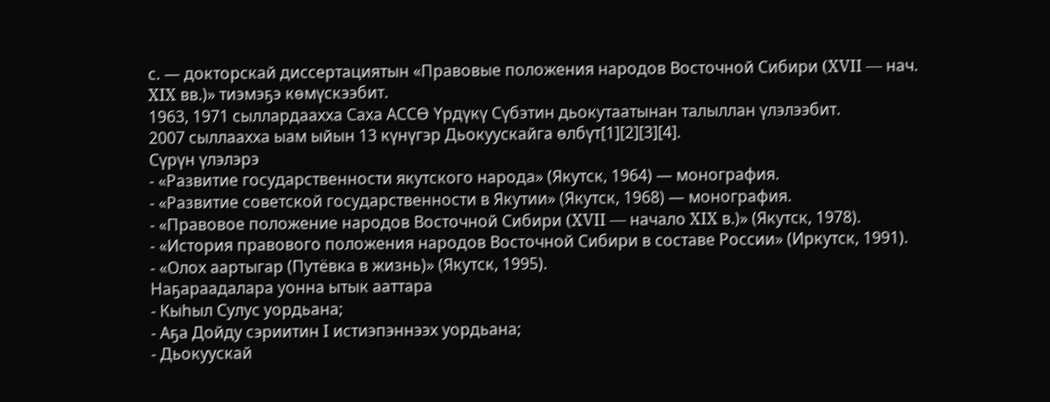с. — докторскай диссертациятын «Правовые положения народов Восточной Сибири (XVII — нач. XIX вв.)» тиэмэҕэ көмүскээбит.
1963, 1971 сыллардаахха Саха АССӨ Үрдүкү Сүбэтин дьокутаатынан талыллан үлэлээбит.
2007 сыллаахха ыам ыйын 13 күнүгэр Дьокуускайга өлбүт[1][2][3][4].
Сүрүн үлэлэрэ
- «Развитие государственности якутского народа» (Якутск, 1964) — монография.
- «Развитие советской государственности в Якутии» (Якутск, 1968) — монография.
- «Правовое положение народов Восточной Сибири (XVII — начало XIX в.)» (Якутск, 1978).
- «История правового положения народов Восточной Сибири в составе России» (Иркутск, 1991).
- «Олох аартыгар (Путёвка в жизнь)» (Якутск, 1995).
Наҕараадалара уонна ытык ааттара
- Кыһыл Сулус уордьана;
- Аҕа Дойду сэриитин I истиэпэннээх уордьана;
- Дьокуускай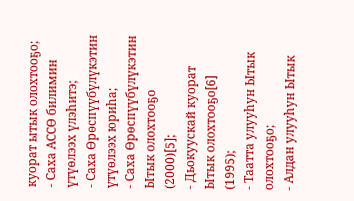куорат ытык олохтооҕо;
- Саха АССӨ билимин үтүөлээх үлэһитэ;
- Саха Өрөспүүбүлүкэтин үтүөлээх юриһа;
- Саха Өрөспүүбүлүкэтин Ытык олохтооҕо (2000)[5];
- Дьокуускай куорат Ытык олохтооҕо[6] (1995);
- Таатта улууһун Ытык олохтооҕо;
- Алдан улууһун Ытык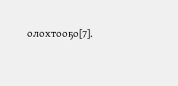олохтооҕо[7].